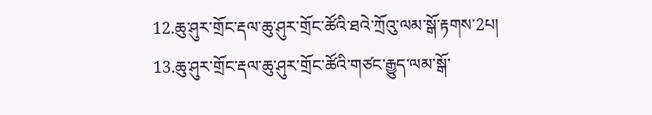12.ཆུ་ཤུར་གྲོང་རྡལ་ཆུ་ཤུར་གྲོང་ཚོའི་ཐའེ་ཀྲོའུ་ལམ་སྒོ་རྟགས་2པ།
13.ཆུ་ཤུར་གྲོང་རྡལ་ཆུ་ཤུར་གྲོང་ཚོའི་གཙང་རྒྱུད་ལམ་སྒོ་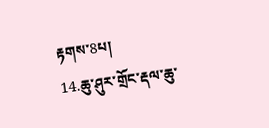རྟགས་8པ།
14.ཆུ་ཤུར་གྲོང་རྡལ་ཆུ་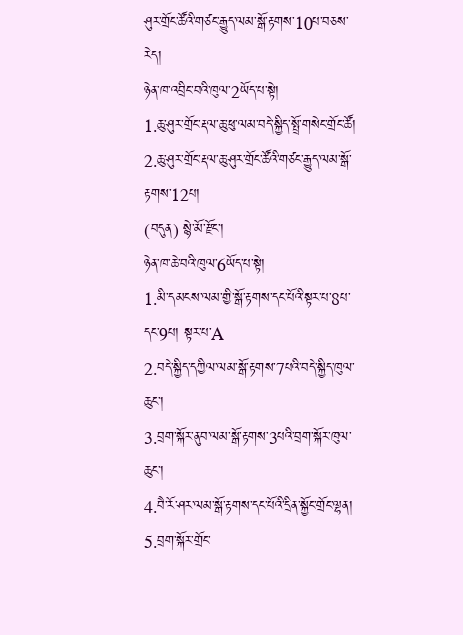ཤུར་གྲོང་ཚོའི་གཙང་རྒྱུད་ལམ་སྒོ་རྟགས་10པ་བཅས་རེད།
ཉེན་ཁ་འབྲིང་བའི་ཁུལ་2ཡོད་པ་སྟེ།
1.ཆུ་ཤུར་གྲོང་རྡལ་ཆུ་ཕུ་ལམ་བདེ་སྐྱིད་སྤྲོ་གསེང་གྲོང་ཚོ།
2.ཆུ་ཤུར་གྲོང་རྡལ་ཆུ་ཤུར་གྲོང་ཚོའི་གཙང་རྒྱུད་ལམ་སྒོ་རྟགས་12པ།
(བདུན) སྙེ་མོ་རྫོང་།
ཉེན་ཁ་ཆེ་བའི་ཁུལ་6ཡོད་པ་སྟེ།
1.མི་དམངས་ལམ་གྱི་སྒོ་རྟགས་དང་པོའི་སྟར་པ་8པ་དང་9པ། སྟར་པ་A
2.བདེ་སྐྱིད་དཀྱིལ་ལམ་སྒོ་རྟགས་7པའི་བདེ་སྐྱིད་ཁུལ་ཆུང་།
3.བྲག་སྐོར་ནུབ་ལམ་སྒོ་རྟགས་3པའི་བྲག་སྐོར་ཁུལ་ཆུང་།
4.བཻ་རོ་ཤར་ལམ་སྒོ་རྟགས་དང་པོའི་དྲིན་སྐྱོང་གྲོང་ལྷན།
5.བྲག་སྐོར་གྲོང་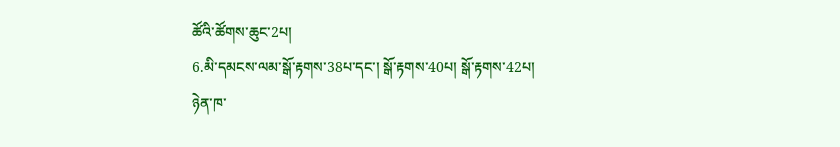ཚོའི་ཚོགས་ཆུང་2པ།
6.མི་དམངས་ལམ་སྒོ་རྟགས་38པ་དང་། སྒོ་རྟགས་40པ། སྒོ་རྟགས་42པ།
ཉེན་ཁ་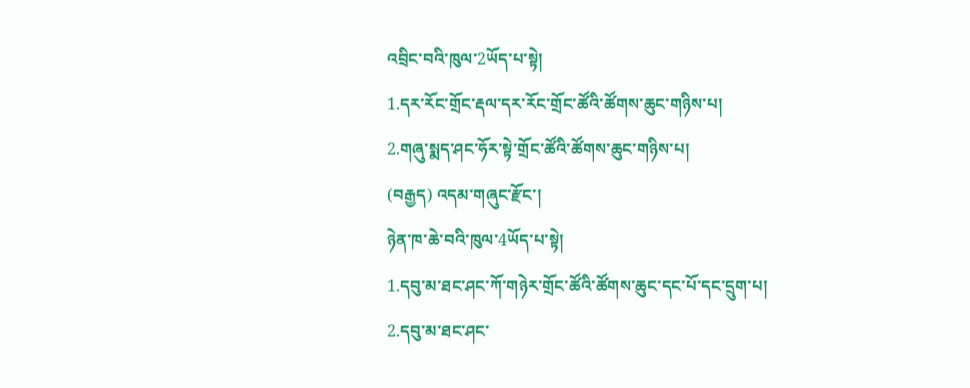འབྲིང་བའི་ཁུལ་2ཡོད་པ་སྟེ།
1.དར་རོང་གྲོང་རྡལ་དར་རོང་གྲོང་ཚོའི་ཚོགས་ཆུང་གཉིས་པ།
2.གཞུ་སྨད་ཤང་ཧོར་སྟེ་གྲོང་ཚོའི་ཚོགས་ཆུང་གཉིས་པ།
(བརྒྱད) འདམ་གཞུང་རྫོང་།
ཉེན་ཁ་ཆེ་བའི་ཁུལ་4ཡོད་པ་སྟེ།
1.དབུ་མ་ཐང་ཤང་ཀོ་གཉེར་གྲོང་ཚོའི་ཚོགས་ཆུང་དང་པོ་དང་དྲུག་པ།
2.དབུ་མ་ཐང་ཤང་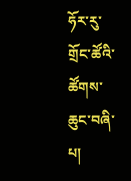ཧོར་རུ་གྲོང་ཚོའི་ཚོགས་ཆུང་བཞི་པ།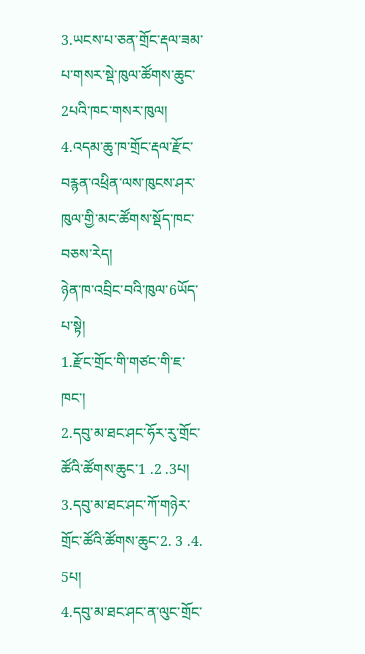3.ཡངས་པ་ཅན་གྲོང་རྡལ་ཟམ་པ་གསར་སྡེ་ཁུལ་ཚོགས་ཆུང་2པའི་ཁང་གསར་ཁུལ།
4.འདམ་ཆུ་ཁ་གྲོང་རྡལ་རྫོང་བརྙན་འཕྲིན་ལས་ཁུངས་ཤར་ཁུལ་གྱི་མང་ཚོགས་སྡོད་ཁང་བཅས་རེད།
ཉེན་ཁ་འབྲིང་བའི་ཁུལ་6ཡོད་པ་སྟེ།
1.རྫོང་གྲོང་གི་གཙང་གི་ཇ་ཁང་།
2.དབུ་མ་ཐང་ཤང་ཧོར་རུ་གྲོང་ཚོའི་ཚོགས་ཆུང་1 .2 .3པ།
3.དབུ་མ་ཐང་ཤང་ཀོ་གཉེར་གྲོང་ཚོའི་ཚོགས་ཆུང་2. 3 .4. 5པ།
4.དབུ་མ་ཐང་ཤང་ན་ལུང་གྲོང་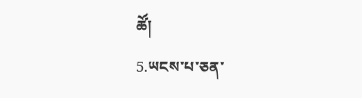ཚོ།
5.ཡངས་པ་ཅན་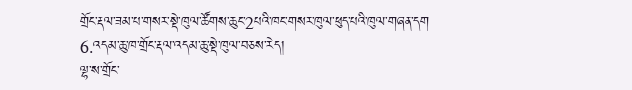གྲོང་རྡལ་ཟམ་པ་གསར་སྡེ་ཁུལ་ཚོགས་ཆུང་2པའི་ཁང་གསར་ཁུལ་ཕུད་པའི་ཁུལ་གཞན་དག
6.འདམ་ཆུ་ཁ་གྲོང་རྡལ་འདམ་ཆུ་སྡེ་ཁུལ་བཅས་རེད།
ལྷ་ས་གྲོང་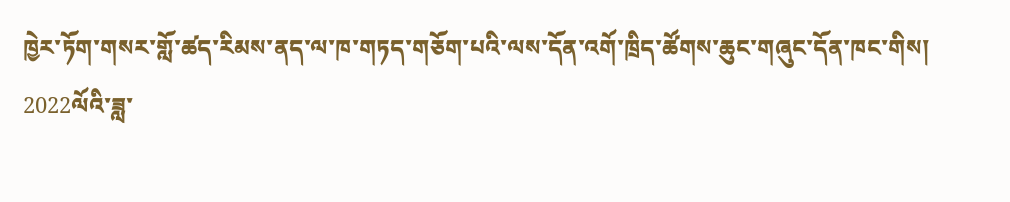ཁྱེར་ཏོག་གསར་གློ་ཚད་རིམས་ནད་ལ་ཁ་གཏད་གཅོག་པའི་ལས་དོན་འགོ་ཁྲིད་ཚོགས་ཆུང་གཞུང་དོན་ཁང་གིས།
2022ལོའི་ཟླ་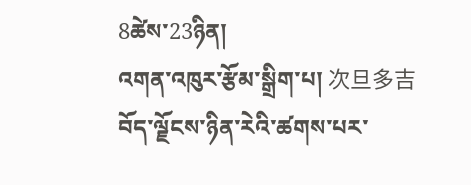8ཚེས་23ཉིན།
འགན་འཁུར་རྩོམ་སྒྲིག་པ། 次旦多吉
བོད་ལྗོངས་ཉིན་རེའི་ཚགས་པར་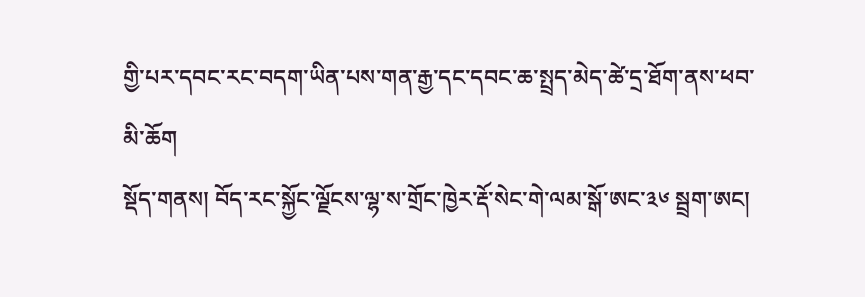གྱི་པར་དབང་རང་བདག་ཡིན་པས་གན་རྒྱ་དང་དབང་ཆ་སྤྲད་མེད་ཚེ་དྲ་ཐོག་ནས་ཕབ་མི་ཆོག
སྡོད་གནས། བོད་རང་སྐྱོང་ལྗོངས་ལྷ་ས་གྲོང་ཁྱེར་རྡོ་སེང་གེ་ལམ་སྒོ་ཨང་༣༦ སྦྲག་ཨང།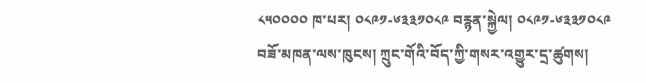༨༥༠༠༠༠ ཁ་པར། ༠༨༩༡-༦༣༣༡༠༨༩ བརྙན་སྐྱེལ། ༠༨༩༡-༦༣༣༡༠༨༩
བཟོ་མཁན་ལས་ཁུངས། ཀྲུང་གོའི་བོད་ཀྱི་གསར་འགྱུར་དྲ་ཚུགས།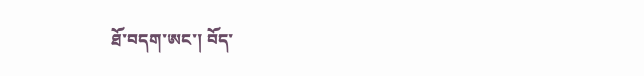ཐོ་བདག་ཨང་། བོད་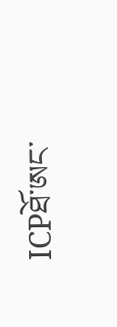ICPཐོ་ཨང་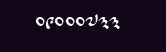༠༩༠༠༠༧༣༣